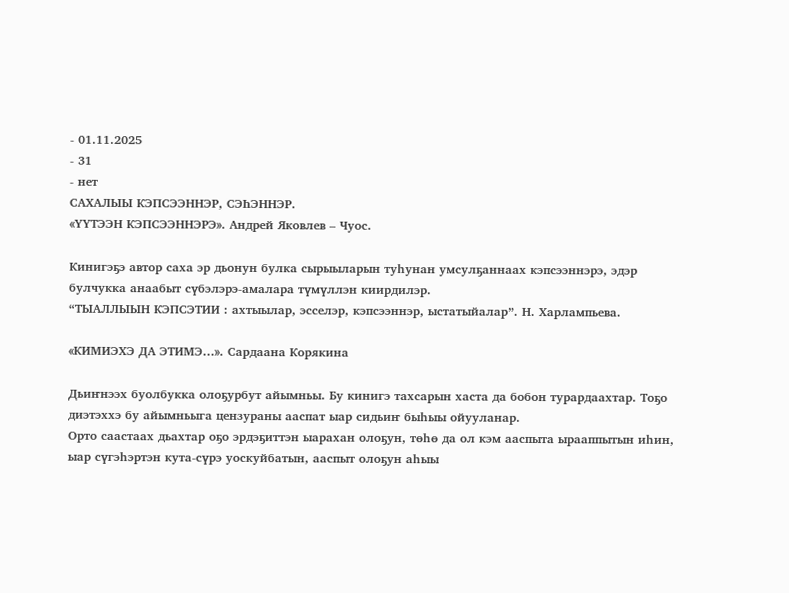- 01.11.2025
- 31
- нет
САХАЛЫЫ КЭПСЭЭННЭР, СЭҺЭННЭР.
«ҮҮТЭЭН КЭПСЭЭННЭРЭ». Андрей Яковлев – Чуос.

Кинигэҕэ автор саха эр дьонун булка сырыыларын туһунан умсулҕаннаах кэпсээннэрэ, эдэр булчукка анаабыт сүбэлэрэ-амалара түмүллэн киирдилэр.
“ТЫАЛЛЫЫН КЭПСЭТИИ : ахтыылар, эсселэр, кэпсээннэр, ыстатыйалар”. Н. Харлампьева.

«КИМИЭХЭ ДА ЭТИМЭ…». Сардаана Корякина

Дьиҥнээх буолбукка олоҕурбут айымньы. Бу кинигэ тахсарын хаста да бобон турардаахтар. Тоҕо диэтэххэ бу айымньыга цензураны ааспат ыар сидьиҥ быһыы ойууланар.
Орто саастаах дьахтар оҕо эрдэҕиттэн ыарахан олоҕун, төһө да ол кэм ааспыта ырааппытын иһин, ыар сүгэһэртэн кута-сүрэ уоскуйбатын, ааспыт олоҕун аһыы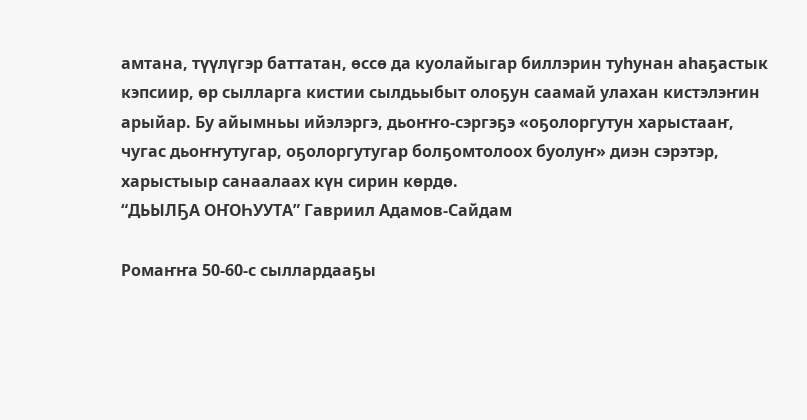амтана, түүлүгэр баттатан, өссө да куолайыгар биллэрин туһунан аһаҕастык кэпсиир, өр сылларга кистии сылдьыбыт олоҕун саамай улахан кистэлэҥин арыйар. Бу айымньы ийэлэргэ, дьоҥҥо-сэргэҕэ «оҕолоргутун харыстааҥ, чугас дьоҥҥутугар, оҕолоргутугар болҕомтолоох буолуҥ» диэн сэрэтэр, харыстыыр санаалаах күн сирин көрдө.
“ДЬЫЛҔА ОҤОҺУУТА” Гавриил Адамов-Сайдам

Ромаҥҥа 50-60-с сыллардааҕы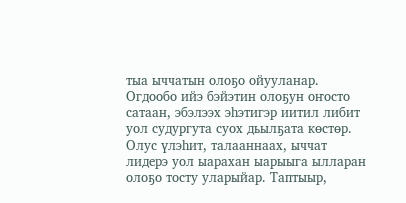тыа ыччатын олоҕо ойууланар. Огдообо ийэ бэйэтин олоҕун оҥосто сатаан, эбэлээх эһэтигэр иитил либит уол судургута суох дьылҕата көстөр. Олус үлэһит, талааннаах, ыччат лидерэ уол ыарахан ыарыыга ылларан олоҕо тосту уларыйар. Таптыыр,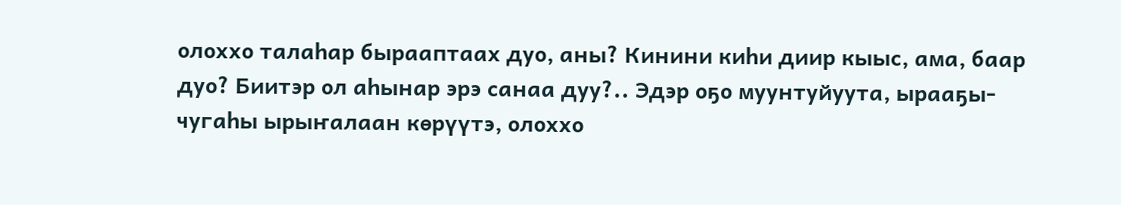олоххо талаһар бырааптаах дуо, аны? Кинини киһи диир кыыс, ама, баар дуо? Биитэр ол аһынар эрэ санаа дуу?.. Эдэр оҕо муунтуйуута, ырааҕы-чугаһы ырыҥалаан көрүүтэ, олоххо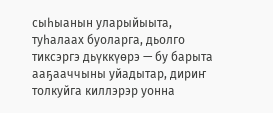сыһыанын уларыйыыта, туһалаах буоларга, дьолго тиксэргэ дьүккүөрэ — бу барыта ааҕааччыны уйадытар, дириҥ толкуйга киллэрэр уонна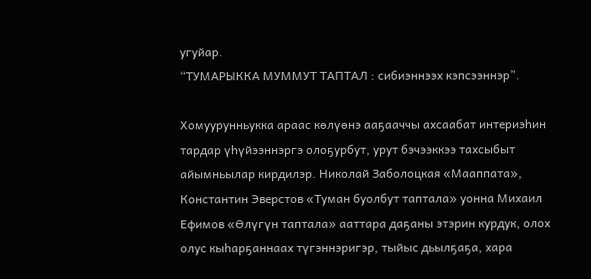угуйар.
“ТУМАРЫККА МУММУТ ТАПТАЛ : сибиэннээх кэпсээннэр”.

Хомуурунньукка араас көлүөнэ ааҕааччы ахсаабат интериэһин тардар үһүйээннэргэ олоҕурбут, урут бэчээккээ тахсыбыт айымньылар кирдилэр. Николай Заболоцкая «Мааппата», Константин Эверстов «Туман буолбут таптала» уонна Михаил Ефимов «Өлүгүн таптала» ааттара даҕаны этэрин курдук, олох олус кыһарҕаннаах түгэннэригэр, тыйыс дьылҕаҕа, хара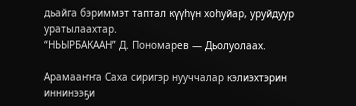дьайга бэриммэт таптал күүһүн хоһуйар, уруйдуур уратылаахтар.
“НЬЫРБАКААН” Д. Пономарев — Дьолуолаах.

Арамааҥҥа Саха сиригэр нууччалар кэлиэхтэрин иннинээҕи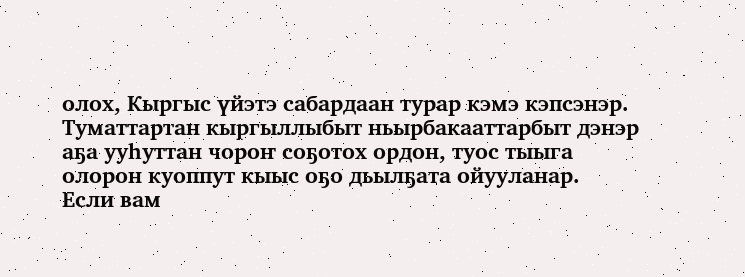олох, Кыргыс үйэтэ сабардаан турар кэмэ кэпсэнэр. Туматтартан кыргыллыбыт ньырбакааттарбыт дэнэр аҕа ууһуттан чороҥ соҕотох ордон, туос тыыга олорон куоппут кыыс оҕо дьылҕата ойууланар.
Если вам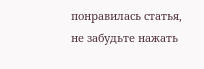понравилась статья, не забудьте нажать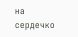на сердечко